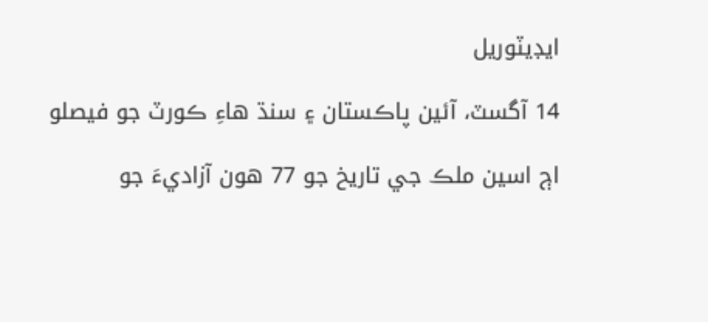ايڊيٽوريل

14 آگسٽ، آئين پاڪستان ۽ سنڌ هاءِ ڪورٽ جو فيصلو

اڄ اسين ملڪ جي تاريخ جو 77 هون آزاديءَ جو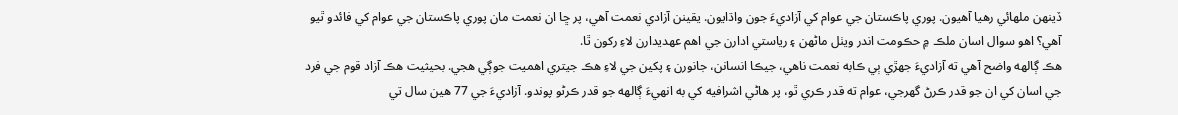ڏينهن ملهائي رهيا آهيون. پوري پاڪستان جي عوام کي آزاديءَ جون واڌايون. يقينن آزادي نعمت آهي، پر ڇا ان نعمت مان پوري پاڪستان جي عوام کي فائدو ٿيو آهي؟ اهو سوال اسان ملڪ ۾ حڪومت اندر ويٺل ماڻهن ۽ رياستي ادارن جي اهم عهديدارن لاءِ رکون ٿا.
هڪ ڳالهه واضح آهي ته آزاديءَ جهڙي ٻي ڪابه نعمت ناهي، جيڪا انسانن، جانورن ۽ پکين جي لاءِ هڪ جيتري اهميت جوڳي هجي. بحيثيت هڪ آزاد قوم جي فرد جي اسان کي ان جو قدر ڪرڻ گهرجي، عوام ته قدر ڪري ٿو، پر هاڻي اشرافيه کي به انهيءَ ڳالهه جو قدر ڪرڻو پوندو. آزاديءَ جي 77 هين سال تي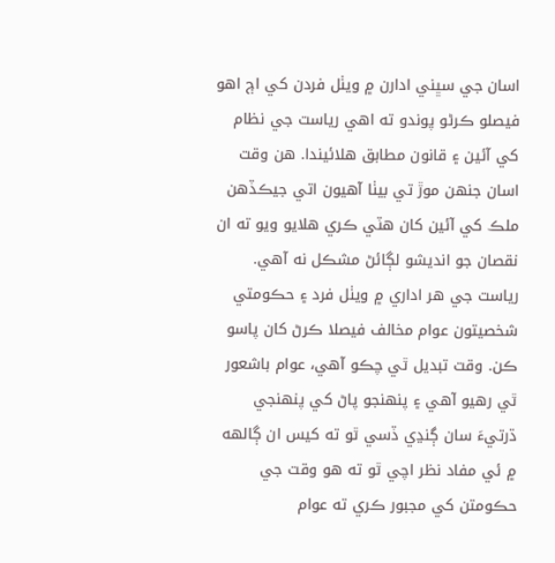اسان جي سڀني ادارن ۾ ويٺل فردن کي اڄ اهو فيصلو ڪرڻو پوندو ته اهي رياست جي نظام کي آئين ۽ قانون مطابق هلائيندا. هن وقت اسان جنهن موڙ تي بيٺا آهيون اتي جيڪڏهن ملڪ کي آئين کان هٽي ڪري هلايو ويو ته ان نقصان جو انديشو لڳائڻ مشڪل نه آهي. رياست جي هر اداري ۾ ويٺل فرد ۽ حڪومتي شخصيتون عوام مخالف فيصلا ڪرڻ کان پاسو ڪن. وقت تبديل ٿي چڪو آهي، عوام باشعور ٿي رهيو آهي ۽ پنهنجو پاڻ کي پنهنجي ڌرتيءَ سان ڳنڍي ڏسي ٿو ته کيس ان ڳالهه ۾ ئي مفاد نظر اچي ٿو ته هو وقت جي حڪومتن کي مجبور ڪري ته عوام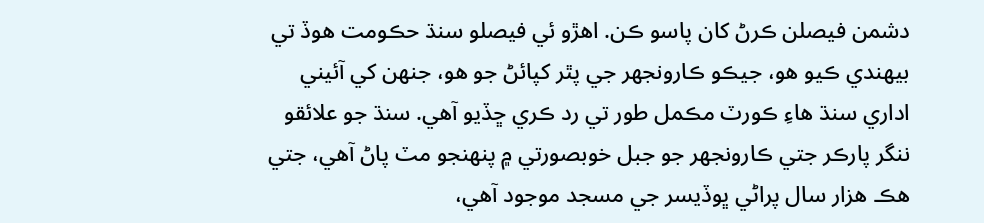دشمن فيصلن ڪرڻ کان پاسو ڪن. اهڙو ئي فيصلو سنڌ حڪومت هوڏ تي بيهندي ڪيو هو، جيڪو ڪارونجهر جي پٿر کپائڻ جو هو، جنهن کي آئيني اداري سنڌ هاءِ ڪورٽ مڪمل طور تي رد ڪري ڇڏيو آهي. سنڌ جو علائقو ننگر پارڪر جتي ڪارونجهر جو جبل خوبصورتي ۾ پنهنجو مٽ پاڻ آهي، جتي هڪ هزار سال پراڻي ڀوڏيسر جي مسجد موجود آهي،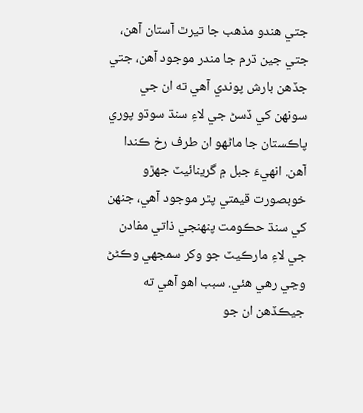جتي هندو مذهب جا تيرٿ آستان آهن، جتي جين ڌرم جا مندر موجود آهن، جتي جڏهن بارش پوندي آهي ته ان جي سونهن کي ڏسڻ جي لاءِ سنڌ سوڌو پوري پاڪستان جا ماڻهو ان طرف رخ ڪندا آهن. انهيءَ جبل ۾ گرينائيٽ جهڙو خوبصورت قيمتي پٿر موجود آهي، جنهن کي سنڌ حڪومت پنهنجي ذاتي مفادن جي لاءِ مارڪيٽ جو وکر سمجهي وڪڻڻ وڃي رهي هئي. سبب اهو آهي ته جيڪڏهن ان جو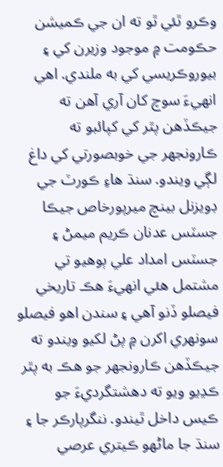وڪرو ٿئي ٿو ته ان جي ڪميشن حڪومت ۾ موجود وزيرن کي ۽ بيوروڪريسي کي به ملندي. اهي انهيءَ سوچ کان آري آهن ته جيڪڏهن پٿر کي کپائبو ته ڪارونجهر جي خوبصورتي کي داغ لڳي ويندو. سنڌ هاءِ ڪورٽ جي ڊويزنل بينچ ميرپورخاص جيڪا جسٽس عدنان ڪريم ميمڻ ۽ جسٽس امداد علي ٻوهيو تي مشتمل هئي انهيءَ هڪ تاريخي فيصلو ڏنو آهي ۽ سندن اهو فيصلو سونهري اکرن ۾ پڻ لکيو ويندو ته جيڪڏهن ڪارونجهر جو هڪ به پٿر ڪڍيو ويو ته دهشتگرديءَ جو ڪيس داخل ٿيندو. ننگرپارڪر جا ۽ سنڌ جا ماڻهو ڪيتري عرصي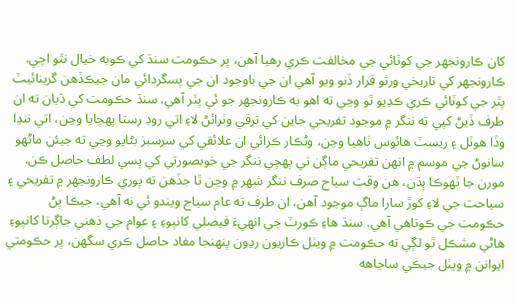کان ڪارونجهر جي کوٽائي جي مخالفت ڪري رهيا آهن، پر حڪومت سنڌ کي ڪوبه خيال نٿو اچي. ڪارونجهر کي تاريخي ورثو قرار ڏنو ويو آهي ان جي باوجود ان جي پسگردائي مان جيڪڏهن گرينائيٽ پٿر جي کوٽائي ڪري ڪڍيو ٿو وڃي ته اهو به ڪارونجهر جو ئي پٿر آهي. سنڌ حڪومت کي ڌيان ته ان طرف ڏيڻ کپي ته ننگر ۾ موجود تفريحي جاين کي ترقي وٺرائڻ لاءِ اتي روڊ رستا پهچايا وڃن، اتي ننڍا وڏا هوٽل ۽ ريسٽ هائوس ٺاهيا وڃن، وڻڪار ڪرائي ان علائقي کي سرسبز بڻايو وڃي ته جيئن ماڻهو سانوڻ جي موسم ۾ انهن تفريحي ماڳن تي پهچي ننگر جي خوبصورتي کي پسي لطف حاصل ڪن. مورن جا ٽهوڪا ٻڌن، هن وقت سياح صرف ننگر شهر ۾ وڃن ٿا جڏهن ته پوري ڪارونجهر ۾ تفريحي ۽ سياحت جي لاءِ کوڙ سارا ماڳ موجود آهن، ان طرف ته عام سياح ويندو ئي نه آهي، جيڪا پڻ حڪومت جي ڪوتاهي آهي. سنڌ هاءِ ڪورٽ جي انهيءَ فيصلي کانپوءِ ۽ عوام جي ذهني جاڳرتا کانپوءِ هاڻي مشڪل ٿو لڳي ته حڪومت ۾ ويٺل ڪاريون رڍون پنهنجا مفاد حاصل ڪري سگهن، پر حڪومتي ايوانن ۾ ويٺل جيڪي ساڃاهه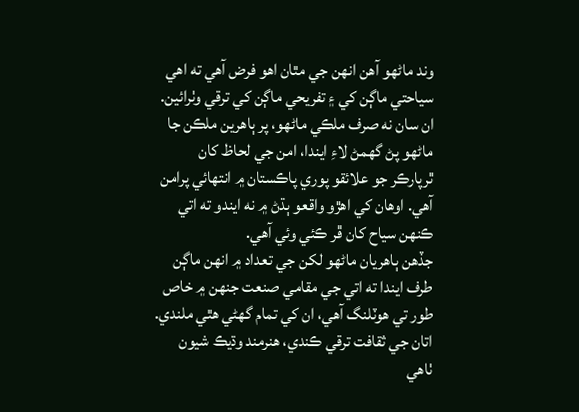وند ماڻهو آهن انهن جي مٿان اهو فرض آهي ته اهي سياحتي ماڳن کي ۽ تفريحي ماڳن کي ترقي وٺرائين. ان سان نه صرف ملڪي ماڻهو، پر ٻاهرين ملڪن جا ماڻهو پڻ گهمڻ لاءِ ايندا، امن جي لحاظ کان ٿرپارڪر جو علائقو پوري پاڪستان ۾ انتهائي پرامن آهي. اوهان کي اهڙو واقعو ٻڌڻ ۾ نه ايندو ته اتي ڪنهن سياح کان ڦر ڪئي وئي آهي.
جڏهن ٻاهريان ماڻهو لکن جي تعداد ۾ انهن ماڳن طرف ايندا ته اتي جي مقامي صنعت جنهن ۾ خاص طور تي هوٽلنگ آهي، ان کي تمام گهڻي هٿي ملندي. اتان جي ثقافت ترقي ڪندي، هنرمند وڌيڪ شيون ٺاهي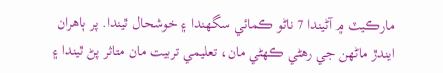مارڪيٽ ۾ آڻيندا 7 ناڻو ڪمائي سگهندا ۽ خوشحال ٿيندا. پر ٻاهران ايندڙ ماڻهن جي رهڻي ڪهڻي مان، تعليمي تربيت مان متاثر پڻ ٿيندا ۽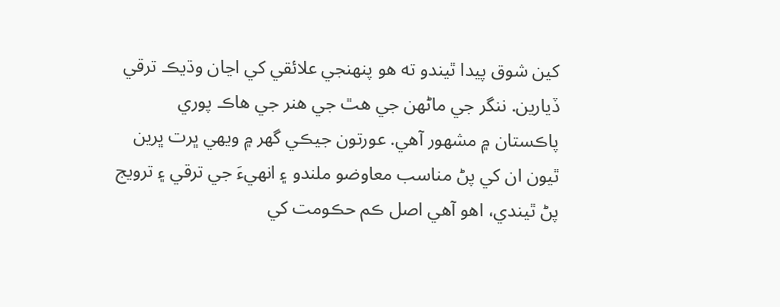کين شوق پيدا ٿيندو ته هو پنهنجي علائقي کي اڃان وڌيڪ ترقي ڏيارين. ننگر جي ماڻهن جي هٿ جي هنر جي هاڪ پوري پاڪستان ۾ مشهور آهي. عورتون جيڪي گهر ۾ ويهي ڀرت ڀرين ٿيون ان کي پڻ مناسب معاوضو ملندو ۽ انهيءَ جي ترقي ۽ ترويج پڻ ٿيندي، اهو آهي اصل ڪم حڪومت کي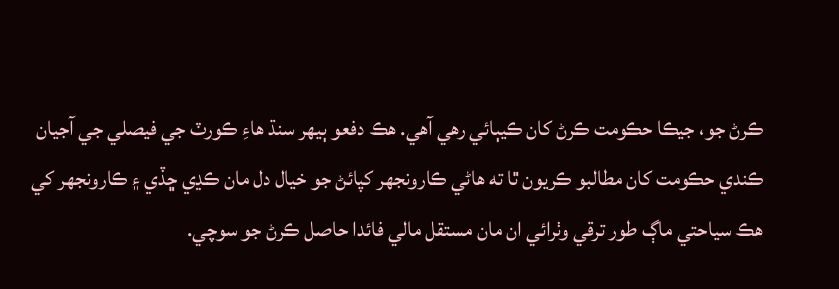ڪرڻ جو، جيڪا حڪومت ڪرڻ کان ڪيٻائي رهي آهي. هڪ دفعو ٻيهر سنڌ هاءِ ڪورٽ جي فيصلي جي آجيان ڪندي حڪومت کان مطالبو ڪريون ٿا ته هاڻي ڪارونجهر کپائڻ جو خيال دل مان ڪڍي ڇڏي ۽ ڪارونجهر کي هڪ سياحتي ماڳ طور ترقي وٺرائي ان مان مستقل مالي فائدا حاصل ڪرڻ جو سوچي.